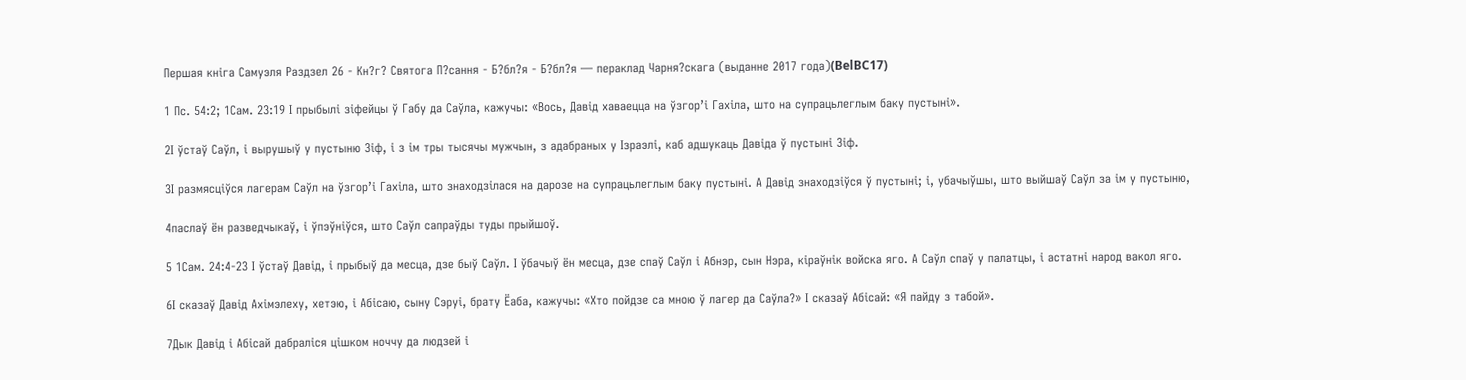Першая кніга Самуэля Раздзел 26 - Кн?г? Святога П?сання - Б?бл?я - Б?бл?я — пераклад Чарня?скага (выданне 2017 года)(BelBC17)

1 Пс. 54:2; 1Сам. 23:19 І прыбылі зіфейцы ў Габу да Саўла, кажучы: «Вось, Давід хаваецца на ўзгор’і Гахіла, што на супрацьлеглым баку пустыні».

2І ўстаў Саўл, і вырушыў у пустыню Зіф, і з ім тры тысячы мужчын, з адабраных у Ізраэлі, каб адшукаць Давіда ў пустыні Зіф.

3І размясціўся лагерам Саўл на ўзгор’і Гахіла, што знаходзілася на дарозе на супрацьлеглым баку пустыні. А Давід знаходзіўся ў пустыні; і, убачыўшы, што выйшаў Саўл за ім у пустыню,

4паслаў ён разведчыкаў, і ўпэўніўся, што Саўл сапраўды туды прыйшоў.

5 1Сам. 24:4-23 І ўстаў Давід, і прыбыў да месца, дзе быў Саўл. І ўбачыў ён месца, дзе спаў Саўл і Абнэр, сын Нэра, кіраўнік войска яго. А Саўл спаў у палатцы, і астатні народ вакол яго.

6І сказаў Давід Ахімэлеху, хетэю, і Абісаю, сыну Сэруі, брату Ёаба, кажучы: «Хто пойдзе са мною ў лагер да Саўла?» І сказаў Абісай: «Я пайду з табой».

7Дык Давід і Абісай дабраліся цішком ноччу да людзей і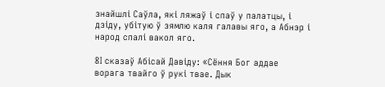знайшлі Саўла, які ляжаў і спаў у палатцы, і дзіду, убітую ў зямлю каля галавы яго, а Абнэр і народ спалі вакол яго.

8І сказаў Абісай Давіду: «Сёння Бог аддае ворага твайго ў рукі твае. Дык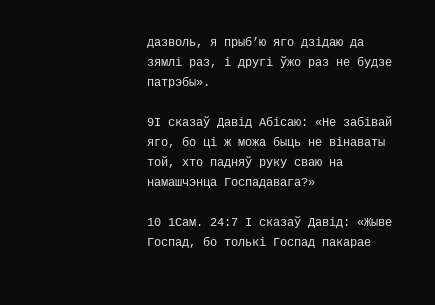дазволь, я прыб’ю яго дзідаю да зямлі раз, і другі ўжо раз не будзе патрэбы».

9І сказаў Давід Абісаю: «Не забівай яго, бо ці ж можа быць не вінаваты той, хто падняў руку сваю на намашчэнца Госпадавага?»

10 1Сам. 24:7 І сказаў Давід: «Жыве Госпад, бо толькі Госпад пакарае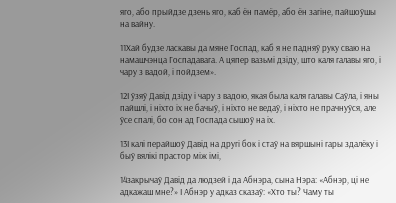яго, або прыйдзе дзень яго, каб ён памёр, або ён загіне, пайшоўшы на вайну.

11Хай будзе ласкавы да мяне Госпад, каб я не падняў руку сваю на намашчэнца Госпадавага. А цяпер вазьмі дзіду, што каля галавы яго, і чару з вадой, і пойдзем».

12І ўзяў Давід дзіду і чару з вадою, якая была каля галавы Саўла, і яны пайшлі, і ніхто іх не бачыў, і ніхто не ведаў, і ніхто не прачнуўся, але ўсе спалі, бо сон ад Госпада сышоў на іх.

13І калі перайшоў Давід на другі бок і стаў на вяршыні гары здалёку і быў вялікі прастор між імі,

14закрычаў Давід да людзей і да Абнэра, сына Нэра: «Абнэр, ці не адкажаш мне?» І Абнэр у адказ сказаў: «Хто ты? Чаму ты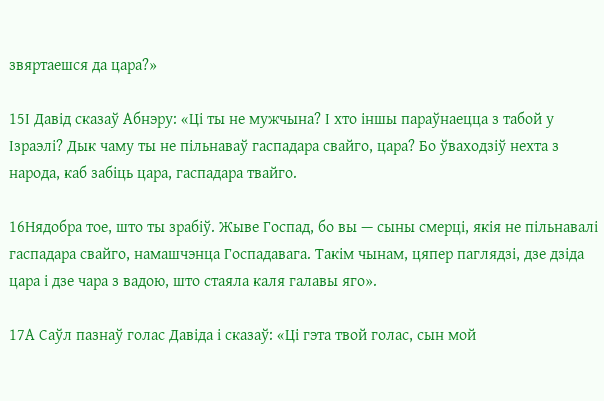звяртаешся да цара?»

15І Давід сказаў Абнэру: «Ці ты не мужчына? І хто іншы параўнаецца з табой у Ізраэлі? Дык чаму ты не пільнаваў гаспадара свайго, цара? Бо ўваходзіў нехта з народа, каб забіць цара, гаспадара твайго.

16Нядобра тое, што ты зрабіў. Жыве Госпад, бо вы — сыны смерці, якія не пільнавалі гаспадара свайго, намашчэнца Госпадавага. Такім чынам, цяпер паглядзі, дзе дзіда цара і дзе чара з вадою, што стаяла каля галавы яго».

17А Саўл пазнаў голас Давіда і сказаў: «Ці гэта твой голас, сын мой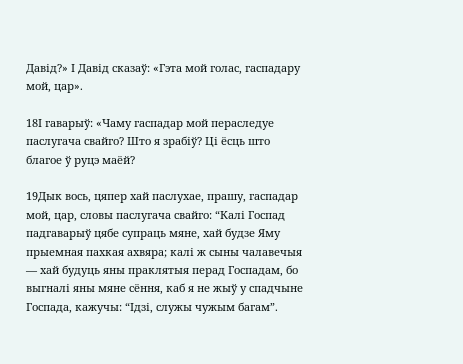Давід?» І Давід сказаў: «Гэта мой голас, гаспадару мой, цар».

18І гаварыў: «Чаму гаспадар мой пераследуе паслугача свайго? Што я зрабіў? Ці ёсць што благое ў руцэ маёй?

19Дык вось, цяпер хай паслухае, прашу, гаспадар мой, цар, словы паслугача свайго: “Калі Госпад падгаварыў цябе супраць мяне, хай будзе Яму прыемная пахкая ахвяра; калі ж сыны чалавечыя — хай будуць яны праклятыя перад Госпадам, бо выгналі яны мяне сёння, каб я не жыў у спадчыне Госпада, кажучы: “Ідзі, служы чужым багам”.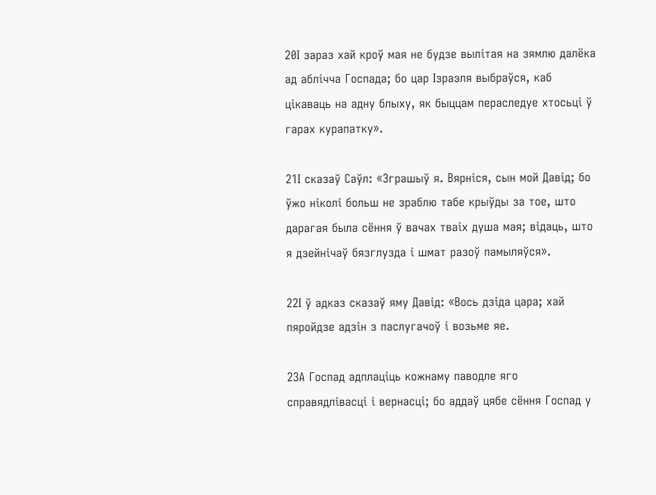20І зараз хай кроў мая не будзе вылітая на зямлю далёка ад аблічча Госпада; бо цар Ізраэля выбраўся, каб цікаваць на адну блыху, як быццам пераследуе хтосьці ў гарах курапатку».

21І сказаў Саўл: «Зграшыў я. Вярніся, сын мой Давід; бо ўжо ніколі больш не зраблю табе крыўды за тое, што дарагая была сёння ў вачах тваіх душа мая; відаць, што я дзейнічаў бязглузда і шмат разоў памыляўся».

22І ў адказ сказаў яму Давід: «Вось дзіда цара; хай пяройдзе адзін з паслугачоў і возьме яе.

23А Госпад адплаціць кожнаму паводле яго справядлівасці і вернасці; бо аддаў цябе сёння Госпад у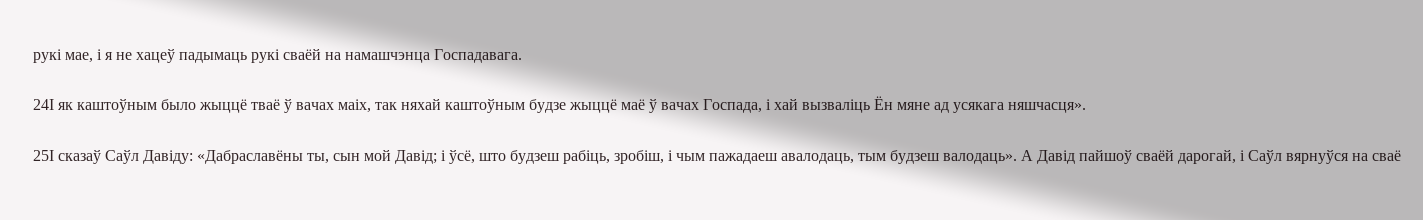рукі мае, і я не хацеў падымаць рукі сваёй на намашчэнца Госпадавага.

24І як каштоўным было жыццё тваё ў вачах маіх, так няхай каштоўным будзе жыццё маё ў вачах Госпада, і хай вызваліць Ён мяне ад усякага няшчасця».

25І сказаў Саўл Давіду: «Дабраславёны ты, сын мой Давід; і ўсё, што будзеш рабіць, зробіш, і чым пажадаеш авалодаць, тым будзеш валодаць». А Давід пайшоў сваёй дарогай, і Саўл вярнуўся на сваё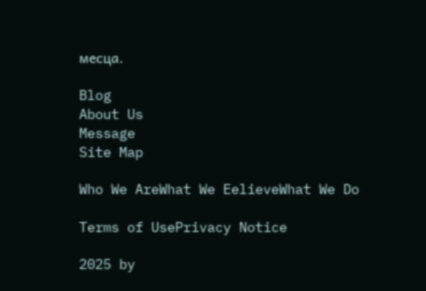месца.

Blog
About Us
Message
Site Map

Who We AreWhat We EelieveWhat We Do

Terms of UsePrivacy Notice

2025 by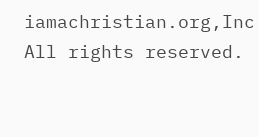iamachristian.org,Inc All rights reserved.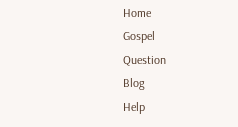Home
Gospel
Question
Blog
Help